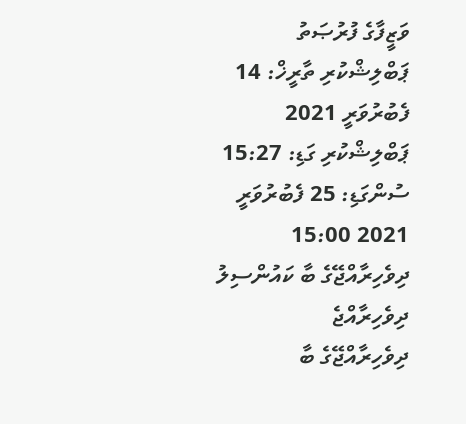ވަޒީފާގެ ފުރުޞަތު
ޕަބްލިޝްކުރި ތާރީޚް: 14 ފެބުރުވަރީ 2021
ޕަބްލިޝްކުރި ގަޑި: 15:27
ސުންގަޑި: 25 ފެބުރުވަރީ 2021 15:00
ދިވެހިރާއްޖޭގެ ބާ ކައުންސިލު
ދިވެހިރާއްޖެ
ދިވެހިރާއްޖޭގެ ބާ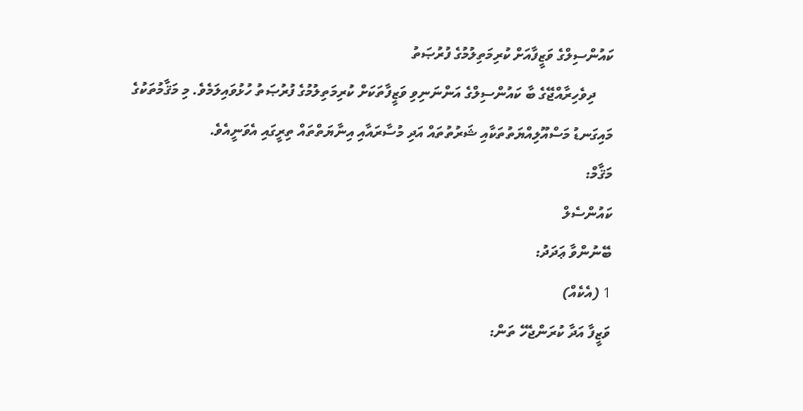ކައުންސިލްގެ ވަޒީފާއަށް ކުރިމަތިލުމުގެ ފުރުޞަތު
     ދިވެހިރާއްޖޭގެ ބާ ކައުންސިލްގެ އަންނަނިވި ވަޒީފާތަކަށް ކުރިމަތިލުމުގެ ފުރުޞަތު ހުޅުވައިލަމެވެ. މި މަޤާމުތަކުގެ މައިގަނޑު މަސްއޫލިއްޔަތުތަކާއި ޝަރުތުތައް އަދި މުސާރައާއި އިނާޔަތްތައް ތިރީގައި އެވަނީއެވެ.
މަޤާމް:
ކައުންސެލް
ބޭނުންވާ ޢަދަދު:
1 (އެކެއް)
ވަޒީފާ އަދާ ކުރަންޖެހޭ ތަން: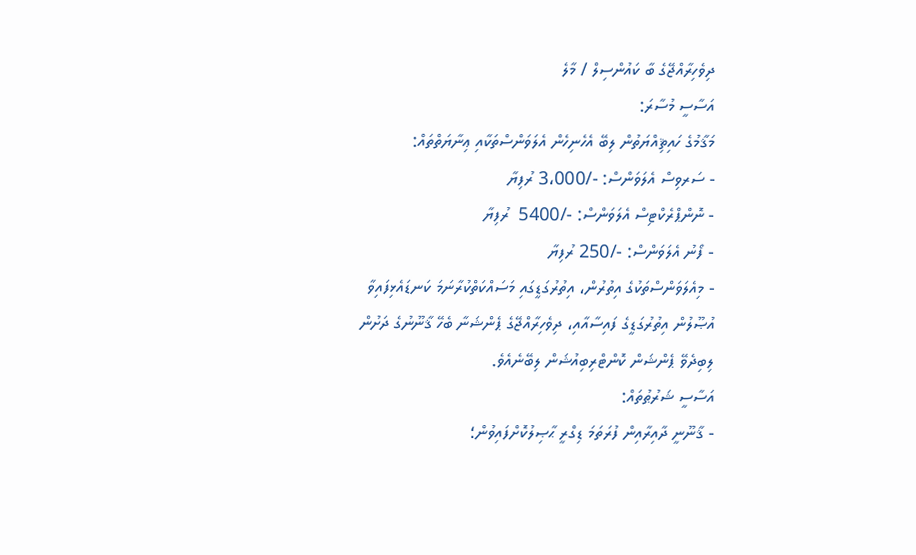ދިވެހިރާއްޖޭގެ ބާ ކައުންސިލް / މާލެ
އަސާސީ މުސާރަ:
މަޤާމުގެ ހައިޘިއްޔަތުން ލިބޭ އެހެނިހެން އެލަވަންސްތަކާއި ޢިނާޔަތްތައް:
- ސަރވިސް އެލަވަންސް: -/3،000 ރުފިޔާ
- ނޮންޕްރެކްޓިސް އެލަވަންސް: -/5400  ރުފިޔާ
- ފޯނު އެލަވަންސް: -/250 ރުފިޔާ
- މިއެލަވަންސްތަކުގެ އިތުރުން، އިތުރުގަޑީގައި މަސައްކަތްކުރާނަމަ ކަނޑައެޅިފައިވާ އުޞޫލުން އިތުރުގަޑީގެ ފައިސާއާއި، ދިވެހިރާއްޖޭގެ ޕެންޝަނާ ބެހޭ ޤާނޫނުގެ ދަށުން ލިބިދެވޭ ޕެންޝަން ކޮންޓްރިބިއުޝަން ލިބޭނެއެވެ.
އަސާސީ ޝަރުޠުތައް:
- ޤާނޫނީ ދާއިރާއިން ފުރަތަމަ ޑިގްރީ ޙާޞިލުކޮށްފައިވުން؛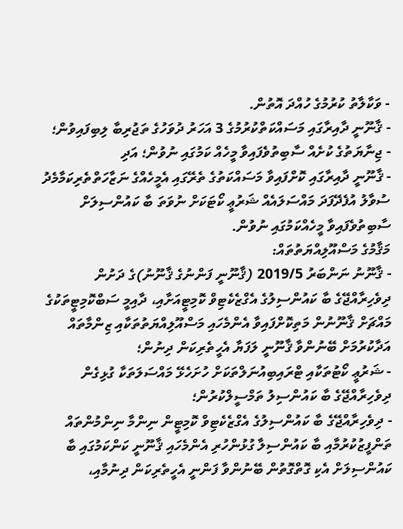- ވަކާލާތު ކުރުމުގެ ހުއްދަ އޮތުން.
- ޤާނޫނީ ދާއިރާގައި މަސައްކަތްކުރުމުގެ 3 އަހަރު ދުވަހުގެ ތަޖުރިބާ ލިބިފައިވުން؛
- ޖިނާޔަތުގެ ކުށެއް ސާބިތުވެފައިވާ މީހެއް ކަމުގައި ނުވުން؛ އަދި
- ޤާނޫނީ ދާއިރާގައި ކޮށްފައިވާ މަސައްކަތުގެ ތެރޭގައި އެމީހެއްގެ ނަޒާހަތްތެރިކަމާމެދު ސުވާލު އުފެދޭފަދަ މައްސަލައެއް ޝަރުޢީ ކޯޓަކަށް ނުވަތަ ބާ ކައުންސިލަށް ސާބިތުވެފައިވާ މީހެއްކަމުގައި ނުވުން.
މަޤާމުގެ މަސްއޫލިއްޔަތުތައް:
- ޤާނޫނު ނަންބަރު 2019/5 (ޤާނޫނީ ފަންނުގެ ޤާނޫނު)ގެ ދަށުން ދިވެހިރާއްޖޭގެ ބާ ކައުންސިލުގެ އެގްޒެކެޓިވް ކޮމިޓީއަށާއި، ދާއިމީ ސަބްކޮމިޓީތަކުގެ މައްޗަށް ޤާނޫނުން މަތިކޮށްފައިވާ އެންމެހައި މަސްއޫލިއްޔަތުތަކާއި ޒިންމާތައް އަދާކުރުމަށް ބޭނުންވާ ޤާނޫނީ ލަފަޔާ އެހީތެރިކަން ދިނުން؛
- ޝަރުޢީ ކޯޓުތަކާއި ޓްރައިބިއުނަލްތަކަށް ހުށަހެޅޭ މައްސަލަތަކާ ގުޅިގެން ދިވެހިރާއްޖޭގެ ބާ ކައުންސިލު ތަމްސީލްކުރުން؛
- ދިވެހިރާއްޖޭގެ ބާ ކައުންސިލުގެ އެގްޒެކެޓިވް ކޮމިޓީން ނިންމާ ނިންމުންތައް ތަންފީޒުކުރުމާއި ބާ ކައުންސިލާ ގުޅުންހުރި އެންމެހައި ޤާނޫނީ ކަންކަމުގައި ބާ ކައުންސިލަށް އެކި ގޮތްގޮތުން ބޭނުންވާ ފަންނީ އެހީތެރިކަން ދިނުމާއި،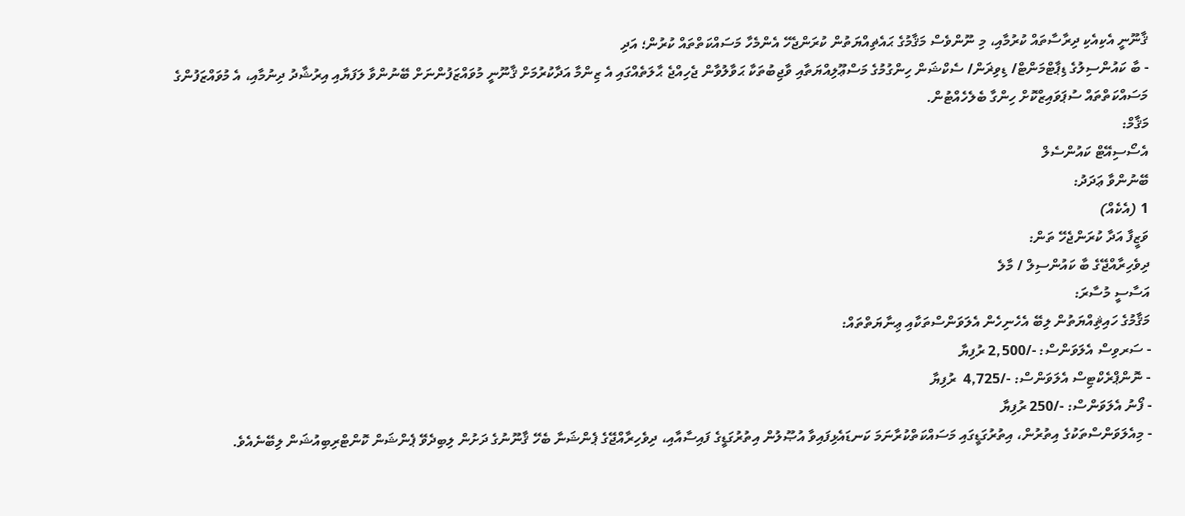ޤާނޫނީ އެކިއެކި ދިރާސާތައް ކުރުމާއި، މި ނޫންވެސް މަޤާމުގެ ޙައެޡިއްޔަތުން ކުރަންޖެހޭ އެންމެހާ މަސައްކަތްތައް ކުރުން؛ އަދި
- ބާ ކައުންސިލުގެ ޑިޕާޓްމަންޓް/ ޑިވިޜަން/ ސެކްޝަން ހިންގުމުގެ މަސްޢޫލިއްޔަތާއި ވާޖިބުތަކާ ޙަވާލުވާން ޖެހިއްޖެ ޙާލަތެއްގައި އެ ޒިންމާ އަދާކުރުމަށް ޤާނޫނީ މުވައްޒަފުންނަށް ބޭނުންވާ ލަފަޔާއި އިރުޝާދު ދިނުމާއި، އެ މުވައްޒަފުންގެ މަސައްކަތްތައް ސުޕަވައިޒްކޮށް ހިންގާ ބެލެހެއްޓުން.
މަޤާމް:
އެސޯސިއޭޓް ކައުންސެލް
ބޭނުންވާ ޢަދަދު:
1 (އެކެއް)
ވަޒީފާ އަދާ ކުރަންޖެހޭ ތަން:
ދިވެހިރާއްޖޭގެ ބާ ކައުންސިލް / މާލެ
އަސާސީ މުސާރަ:
މަޤާމުގެ ހައިޘިއްޔަތުން ލިބޭ އެހެނިހެން އެލަވަންސްތަކާއި ޢިނާޔަތްތައް:
- ސަރވިސް އެލަވަންސް: -/2,500 ރުފިޔާ
- ނޮންޕްރެކްޓިސް އެލަވަންސް: -/4,725  ރުފިޔާ
- ފޯނު އެލަވަންސް: -/250 ރުފިޔާ
- މިއެލަވަންސްތަކުގެ އިތުރުން، އިތުރުގަޑީގައި މަސައްކަތްކުރާނަމަ ކަނޑައެޅިފައިވާ އުޞޫލުން އިތުރުގަޑީގެ ފައިސާއާއި، ދިވެހިރާއްޖޭގެ ޕެންޝަނާ ބެހޭ ޤާނޫނުގެ ދަށުން ލިބިދެވޭ ޕެންޝަން ކޮންޓްރިބިއުޝަން ލިބޭނެއެވެ.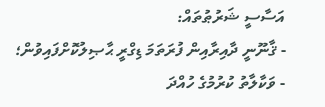އަސާސީ ޝަރުޠުތައް:
- ޤާނޫނީ ދާއިރާއިން ފުރަތަމަ ޑިގްރީ ޙާޞިލުކޮށްފައިވުން؛
- ވަކާލާތު ކުރުމުގެ ހުއްދަ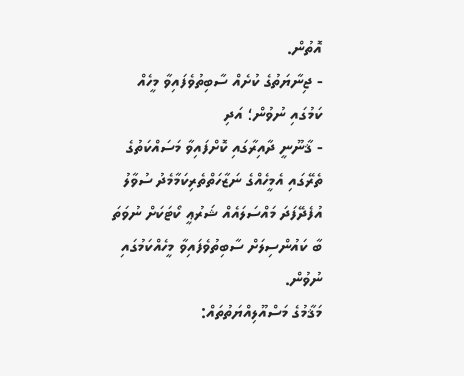އޮތުން.
- ޖިނާޔަތުގެ ކުށެއް ސާބިތުވެފައިވާ މީހެއް ކަމުގައި ނުވުން؛ އަދި
- ޤާނޫނީ ދާއިރާގައި ކޮށްފައިވާ މަސައްކަތުގެ ތެރޭގައި އެމީހެއްގެ ނަޒާހަތްތެރިކަމާމެދު ސުވާލު އުފެދޭފަދަ މައްސަލައެއް ޝަރުޢީ ކޯޓަކަށް ނުވަތަ ބާ ކައުންސިލަށް ސާބިތުވެފައިވާ މީހެއްކަމުގައި ނުވުން.
މަޤާމުގެ މަސްއޫލިއްޔަތުތައް: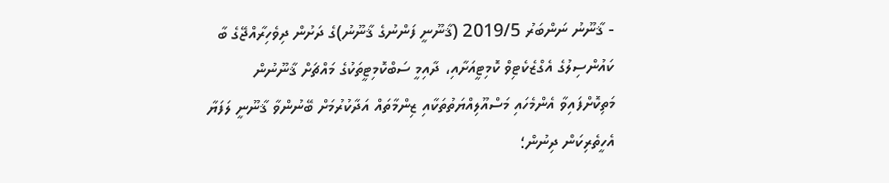- ޤާނޫނު ނަންބަރު 2019/5 (ޤާނޫނީ ފަންނުގެ ޤާނޫނު)ގެ ދަށުން ދިވެހިރާއްޖޭގެ ބާ ކައުންސިލުގެ އެގްޒެކެޓިވް ކޮމިޓީއަށާއި، ދާއިމީ ސަބްކޮމިޓީތަކުގެ މައްޗަށް ޤާނޫނުން މަތިކޮށްފައިވާ އެންމެހައި މަސްއޫލިއްޔަތުތަކާއި ޒިންމާތައް އަދާކުރުމަށް ބޭނުންވާ ޤާނޫނީ ލަފަޔާ އެހީތެރިކަން ދިނުން؛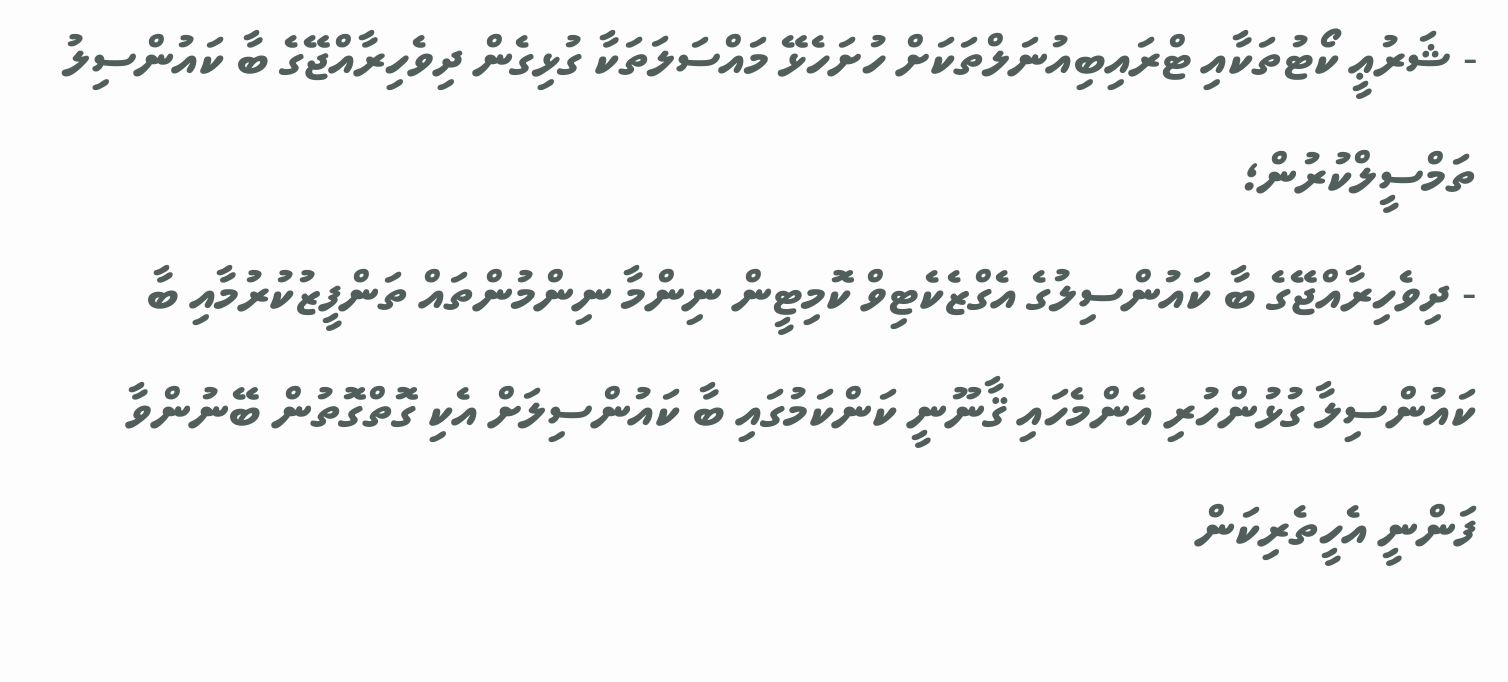- ޝަރުޢީ ކޯޓުތަކާއި ޓްރައިބިއުނަލްތަކަށް ހުށަހެޅޭ މައްސަލަތަކާ ގުޅިގެން ދިވެހިރާއްޖޭގެ ބާ ކައުންސިލު ތަމްސީލްކުރުން؛
- ދިވެހިރާއްޖޭގެ ބާ ކައުންސިލުގެ އެގްޒެކެޓިވް ކޮމިޓީން ނިންމާ ނިންމުންތައް ތަންފީޒުކުރުމާއި ބާ ކައުންސިލާ ގުޅުންހުރި އެންމެހައި ޤާނޫނީ ކަންކަމުގައި ބާ ކައުންސިލަށް އެކި ގޮތްގޮތުން ބޭނުންވާ ފަންނީ އެހީތެރިކަން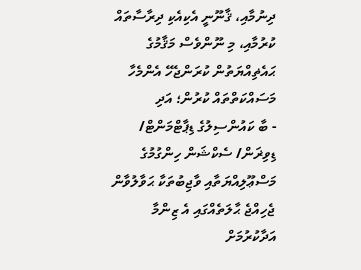ދިނުމާއި، ޤާނޫނީ އެކިއެކި ދިރާސާތައް ކުރުމާއި، މި ނޫންވެސް މަޤާމުގެ ޙައެޡިއްޔަތުން ކުރަންޖެހޭ އެންމެހާ މަސައްކަތްތައް ކުރުން؛ އަދި
- ބާ ކައުންސިލުގެ ޑިޕާޓްމަންޓް/ ޑިވިޜަން/ ސެކްޝަން ހިންގުމުގެ މަސްޢޫލިއްޔަތާއި ވާޖިބުތަކާ ޙަވާލުވާން ޖެހިއްޖެ ޙާލަތެއްގައި އެ ޒިންމާ އަދާކުރުމަށް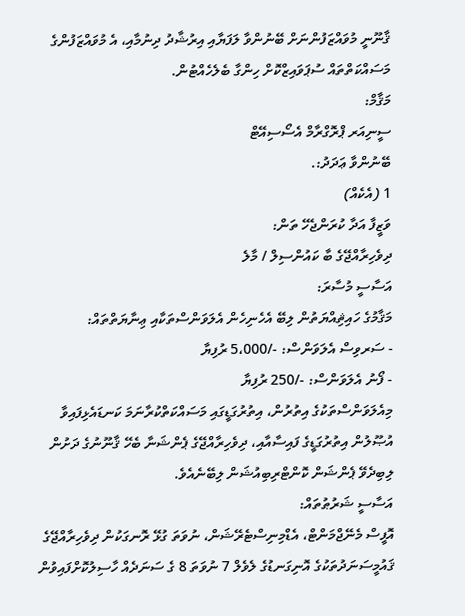ޤާނޫނީ މުވައްޒަފުންނަށް ބޭނުންވާ ލަފަޔާއި އިރުޝާދު ދިނުމާއި، އެ މުވައްޒަފުންގެ މަސައްކަތްތައް ސުޕަވައިޒްކޮށް ހިންގާ ބެލެހެއްޓުން.
މަޤާމް:
ސީނިއަރ ޕްރޮގްރާމް އެސޯސިއޭޓް
ބޭނުންވާ ޢަދަދު:.
1 (އެކެއް)
ވަޒީފާ އަދާ ކުރަންޖެހޭ ތަން:
ދިވެހިރާއްޖޭގެ ބާ ކައުންސިލް / މާލެ
އަސާސީ މުސާރަ:
މަޤާމުގެ ހައިޘިއްޔަތުން ލިބޭ އެހެނިހެން އެލަވަންސްތަކާއި ޢިނާޔަތްތައް:
- ސަރވިސް އެލަވަންސް: -/5،000 ރުފިޔާ
- ފޯނު އެލަވަންސް: -/250 ރުފިޔާ
މިއެލަވަންސްތަކުގެ އިތުރުން، އިތުރުގަޑީގައި މަސައްކަތްކުރާނަމަ ކަނޑައެޅިފައިވާ އުޞޫލުން އިތުރުގަޑީގެ ފައިސާއާއި، ދިވެހިރާއްޖޭގެ ޕެންޝަނާ ބެހޭ ޤާނޫނުގެ ދަށުން ލިބިދެވޭ ޕެންޝަން ކޮންޓްރިބިއުޝަން ލިބޭނެއެވެ.
އަސާސީ ޝަރުޠުތައް:
އޮފީސް މެނޭޖްމަންޓް، އެޑްމިނިސްޓެރޭޝަން، ނުވަތަ ގުޅޭ ރޮނގަކުން ދިވެހިރާއްޖޭގެ ޤައުމީސަނަދުތަކުގެ އޮނިގަނޑުގެ ލެވެލް 7 ނުވަތަ 8 ގެ ސަނަދެއް ހާސިލުކޮށްފައިވުން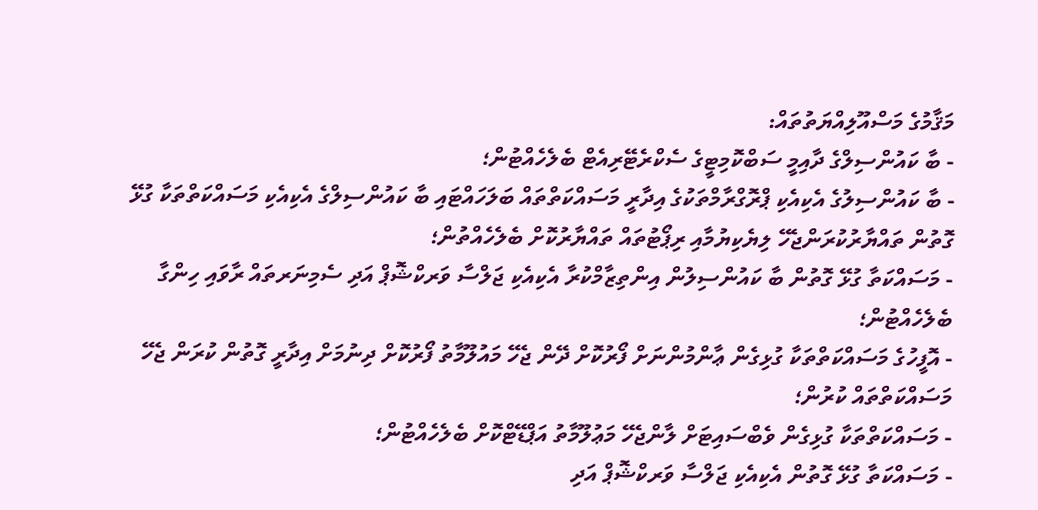މަޤާމުގެ މަސްއޫލިއްޔަތުތައް:
- ބާ ކައުންސިލްގެ ދާއިމީ ސަބްކޮމިޓީގެ ސެކްރެޓޭރިއެޓް ބެލެހެއްޓުން؛
- ބާ ކައުންސިލުގެ އެކިއެކި ޕްރޮގްރާމްތަކުގެ އިދާރީ މަސައްކަތްތައް ބަލަހައްޓައި ބާ ކައުންސިލްގެ އެކިއެކި މަސައްކަތްތަކާ ގުޅޭ ގޮތުން ތައްޔާރުކުރަންޖެހޭ ލިޔެކިޔުމާއި ރިޕޯޓުތައް ތައްޔާރުކޮށް ބެލެހެއްތުން؛
- މަސައްކަތާ ގުޅޭ ގޮތުން ބާ ކައުންސިލުން އިންތިޒާމްކުރާ އެކިއެކި ޖަލްސާ ވަރކްޝޮޕް އަދި ސެމިނަރތައް ރާވައި ހިންގާ ބެލެހެއްޓުން؛
- އޮފީހުގެ މަސައްކަތްތަކާ ގުޅިގެން ޢާންމުންނަށް ފޯރުކޮށް ދޭން ޖެހޭ މައުލޫމާތު ފޯރުކޮށް ދިނުމަށް އިދާރީ ގޮތުން ކުރަން ޖެހޭ މަސައްކަތްތައް ކުރުން؛
- މަސައްކަތްތަކާ ގުޅިގެން ވެބްސައިޓަށް ލާންޖެހޭ މަޢުލޫމާތު އަޕްޑޭޓްކޮށް ބެލެހެއްޓުން؛
- މަސައްކަތާ ގުޅޭ ގޮތުން އެކިއެކި ޖަލްސާ ވަރކްޝޮޕް އަދި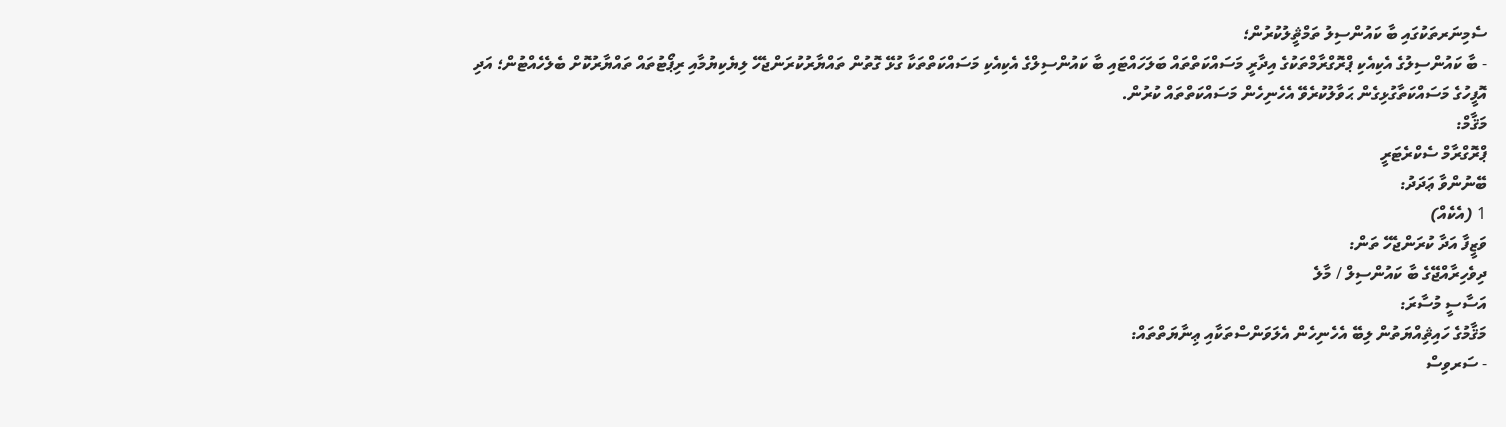ސެމިނަރތަކުގައި ބާ ކައުންސިލު ތަމްޘީލުކުރުން؛
- ބާ ކައުންސިލުގެ އެކިއެކި ޕްރޮގްރާމްތަކުގެ އިދާރީ މަސައްކަތްތައް ބަލަހައްޓައި ބާ ކައުންސިލްގެ އެކިއެކި މަސައްކަތްތަކާ ގުޅޭ ގޮތުން ތައްޔާރުކުރަންޖެހޭ ލިޔެކިޔުމާއި ރިޕޯޓުތައް ތައްޔާރުކޮށް ބެލެހެއްޓުން؛ އަދި
އޮފީހުގެ މަސައްކަތާގުޅިގެން ޙަވާލުކުރެވޭ އެހެނިހެން މަސައްކަތްތައް ކުރުން.
މަޤާމް:
ޕްރޮގްރާމް ސެކްރެޓަރީ
ބޭނުންވާ ޢަދަދު:
1 (އެކެއް)
ވަޒީފާ އަދާ ކުރަންޖެހޭ ތަން:
ދިވެހިރާއްޖޭގެ ބާ ކައުންސިލް / މާލެ
އަސާސީ މުސާރަ:
މަޤާމުގެ ހައިޘިއްޔަތުން ލިބޭ އެހެނިހެން އެލަވަންސްތަކާއި ޢިނާޔަތްތައް:
- ސަރވިސް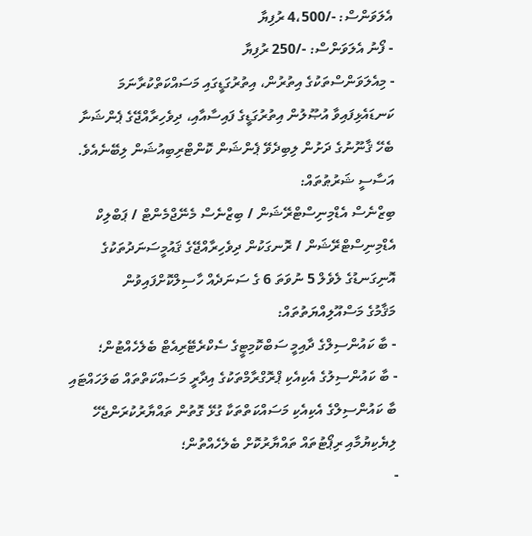އެލަވަންސް: -/4،500 ރުފިޔާ
- ފޯނު އެލަވަންސް: -/250 ރުފިޔާ
- މިއެލަވަންސްތަކުގެ އިތުރުން، އިތުރުގަޑީގައި މަސައްކަތްކުރާނަމަ ކަނޑައެޅިފައިވާ އުޞޫލުން އިތުރުގަޑީގެ ފައިސާއާއި، ދިވެހިރާއްޖޭގެ ޕެންޝަނާ ބެހޭ ޤާނޫނުގެ ދަށުން ލިބިދެވޭ ޕެންޝަން ކޮންޓްރިބިއުޝަން ލިބޭނެއެވެ.
އަސާސީ ޝަރުޠުތައް:
ބިޒްނެސް އެޑްމިނިސްޓްރޭޝަން / ބިޒްނެސް މެނޭޖްމެންޓް / ޕަބްލިކް އެޑްމިނިސްޓްރޭޝަން / ރޮނގަކުން ދިވެހިރާއްޖޭގެ ޤައުމީސަނަދުތަކުގެ އޮނިގަނޑުގެ ލެވެލް 5 ނުވަތަ 6 ގެ ސަނަދެއް ހާސިލްކޮށްފައިވުން
މަޤާމުގެ މަސްއޫލިއްޔަތުތައް:
- ބާ ކައުންސިލްގެ ދާއިމީ ސަބްކޮމިޓީގެ ސެކްރެޓޭރިއެޓް ބެލެހެއްޓުން؛
- ބާ ކައުންސިލުގެ އެކިއެކި ޕްރޮގްރާމްތަކުގެ އިދާރީ މަސައްކަތްތައް ބަލަހައްޓައި ބާ ކައުންސިލްގެ އެކިއެކި މަސައްކަތްތަކާ ގުޅޭ ގޮތުން ތައްޔާރުކުރަންޖެހޭ ލިޔެކިޔުމާއި ރިޕޯޓުތައް ތައްޔާރުކޮށް ބެލެހެއްތުން؛
-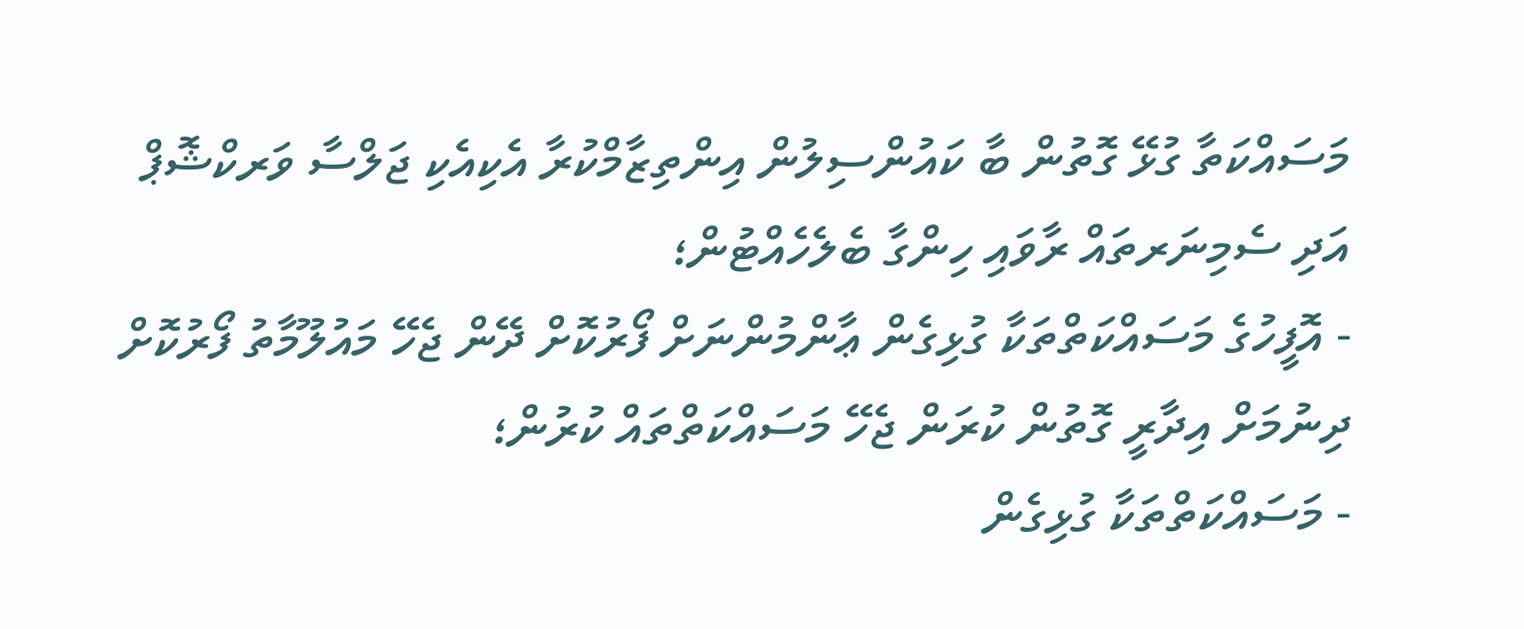މަސައްކަތާ ގުޅޭ ގޮތުން ބާ ކައުންސިލުން އިންތިޒާމްކުރާ އެކިއެކި ޖަލްސާ ވަރކްޝޮޕް އަދި ސެމިނަރތައް ރާވައި ހިންގާ ބެލެހެއްޓުން؛
- އޮފީހުގެ މަސައްކަތްތަކާ ގުޅިގެން ޢާންމުންނަށް ފޯރުކޮށް ދޭން ޖެހޭ މައުލޫމާތު ފޯރުކޮށް ދިނުމަށް އިދާރީ ގޮތުން ކުރަން ޖެހޭ މަސައްކަތްތައް ކުރުން؛
- މަސައްކަތްތަކާ ގުޅިގެން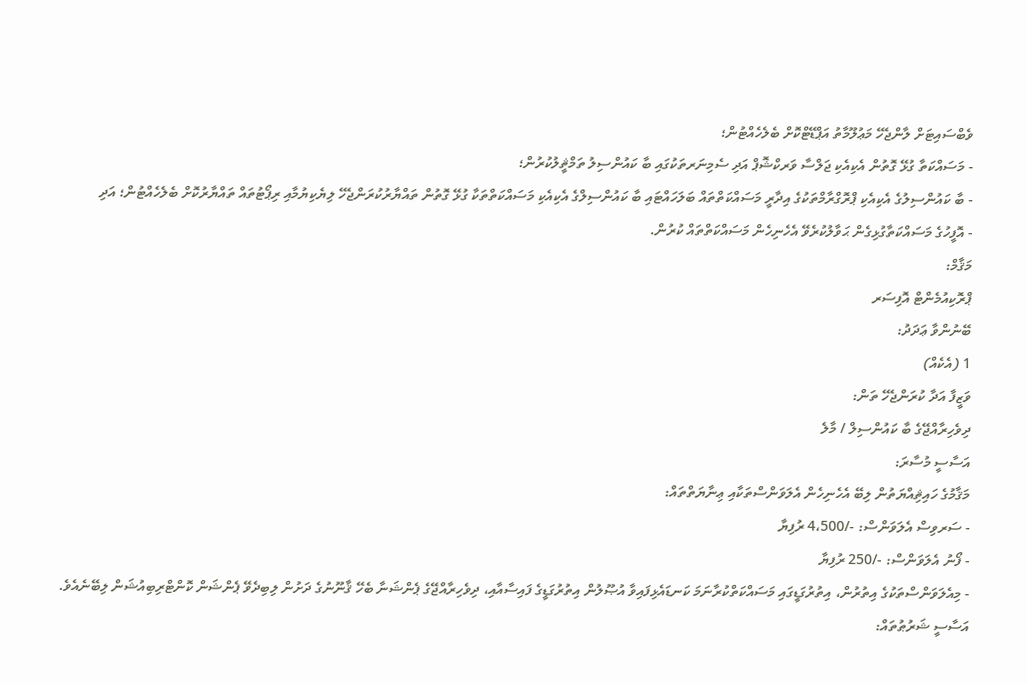ވެބްސައިޓަށް ލާންޖެހޭ މަޢުލޫމާތު އަޕްޑޭޓްކޮށް ބެލެހެއްޓުން؛
- މަސައްކަތާ ގުޅޭ ގޮތުން އެކިއެކި ޖަލްސާ ވަރކްޝޮޕް އަދި ސެމިނަރތަކުގައި ބާ ކައުންސިލު ތަމްޘީލުކުރުން؛
- ބާ ކައުންސިލުގެ އެކިއެކި ޕްރޮގްރާމްތަކުގެ އިދާރީ މަސައްކަތްތައް ބަލަހައްޓައި ބާ ކައުންސިލްގެ އެކިއެކި މަސައްކަތްތަކާ ގުޅޭ ގޮތުން ތައްޔާރުކުރަންޖެހޭ ލިޔެކިޔުމާއި ރިޕޯޓުތައް ތައްޔާރުކޮށް ބެލެހެއްޓުން؛ އަދި
- އޮފީހުގެ މަސައްކަތާގުޅިގެން ޙަވާލުކުރެވޭ އެހެނިހެން މަސައްކަތްތައް ކުރުން.
މަޤާމް:
ޕްރޮކިއުމެންޓް އޮފިސަރ
ބޭނުންވާ ޢަދަދު:
1 (އެކެއް)
ވަޒީފާ އަދާ ކުރަންޖެހޭ ތަން:
ދިވެހިރާއްޖޭގެ ބާ ކައުންސިލް / މާލެ
އަސާސީ މުސާރަ:
މަޤާމުގެ ހައިޘިއްޔަތުން ލިބޭ އެހެނިހެން އެލަވަންސްތަކާއި ޢިނާޔަތްތައް:
- ސަރވިސް އެލަވަންސް: -/4،500 ރުފިޔާ
- ފޯނު އެލަވަންސް: -/250 ރުފިޔާ
- މިއެލަވަންސްތަކުގެ އިތުރުން، އިތުރުގަޑީގައި މަސައްކަތްކުރާނަމަ ކަނޑައެޅިފައިވާ އުޞޫލުން އިތުރުގަޑީގެ ފައިސާއާއި، ދިވެހިރާއްޖޭގެ ޕެންޝަނާ ބެހޭ ޤާނޫނުގެ ދަށުން ލިބިދެވޭ ޕެންޝަން ކޮންޓްރިބިއުޝަން ލިބޭނެއެވެ.
އަސާސީ ޝަރުޠުތައް: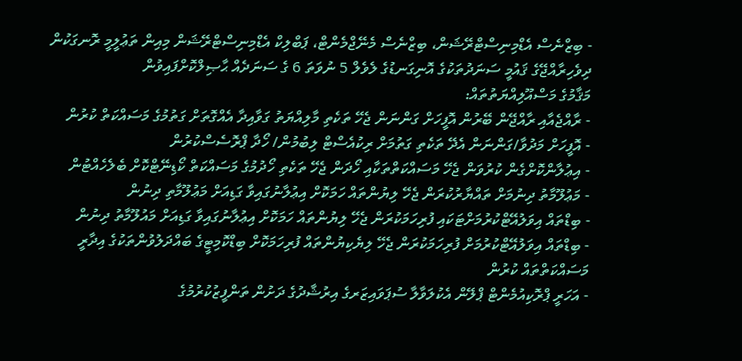- ބިޒްނެސް އެޑްމިނިސްޓްރޭޝަން، ބިޒްނެސް މެނޭޖްމެންޓް، ޕަބްލިކް އެޑްމިނިސްޓްރޭޝަން މިއިން ތަޢުލީމީ ރޮނގަކުން ދިވެހިރާއްޖޭގެ ޤައުމީ ސަނަދުތަކުގެ އޮނިގަނޑުގެ ލެވެލް 5 ނުވަތަ 6 ގެ ސަނަދެއް ޙާޞިލްކޮށްފައިވުން
މަޤާމުގެ މަސްއޫލިއްޔަތުތައް:
- ރާއްޖެއާއި ރާއްޖޭން ބޭރުން އޮފީހަށް ގަންނަން ޖެހޭ ތަކެތި މާލިއްޔަތު ގަވާއިދާ އެއްގޮތަށް ގަތުމުގެ މަސައްކަތް ކުރުން
- އޮފީހަށް މަދުވާ/ގަންނަން އެދޭ ތަކެތި ގަތުމަށް ރިކުއެސްޓް ލިބުމުން/ ހޯދާ ޕްރޮސެސްކުރުން
- އިޢުލާންކޮށްގެން ކުރުވަން ޖެހޭ މަސައްކަތްތަކާއި ހޯދަން ޖެހޭ ތަކެތި ހޯދުމުގެ މަސައްކަތް ކޯޑިނޭޓްކޮށް ބެލެހެއްޓުން
- މަޢުލޫމާތު ދިނުމަށް ތައްޔާރުކުރަން ޖެހޭ ލިޔުންތައް ހަމަކޮށް އިޢުލާނުގައިވާ ގަޑިއަށް މަޢުލޫމާތި ދިނުން
- ބިޑްތައް އިވަލުއޭޓްކުރުމަށްޓަކައި ފުރިހަމަކުރަން ޖެހޭ ލިޔުންތައް ހަމަކޮށް އިޢުލާނުގައިވާ ގަޑިއަށް މައުލޫމާތު ދިނުން
- ބިޑްތައް އިވަލުއޭޓްކުރުމަށް ފުރިހަމަކުރަން ޖެހޭ ލިޔެކިޔުންތައް ފުރިހަމަކޮށް ބިޑްކޮމިޓީގެ ބައްދަލުވުންތަކުގެ އިދާރީ މަސައްކަތްތައް ކުރުން
- އަހަރީ ޕްރޮކިއުމެންޓް ޕްލޭން އެކުލަވާލާ ސުޕަވައިޒަރގެ އިރުޝާދުގެ ދަށުން ތަންފީޒުކުރުމުގެ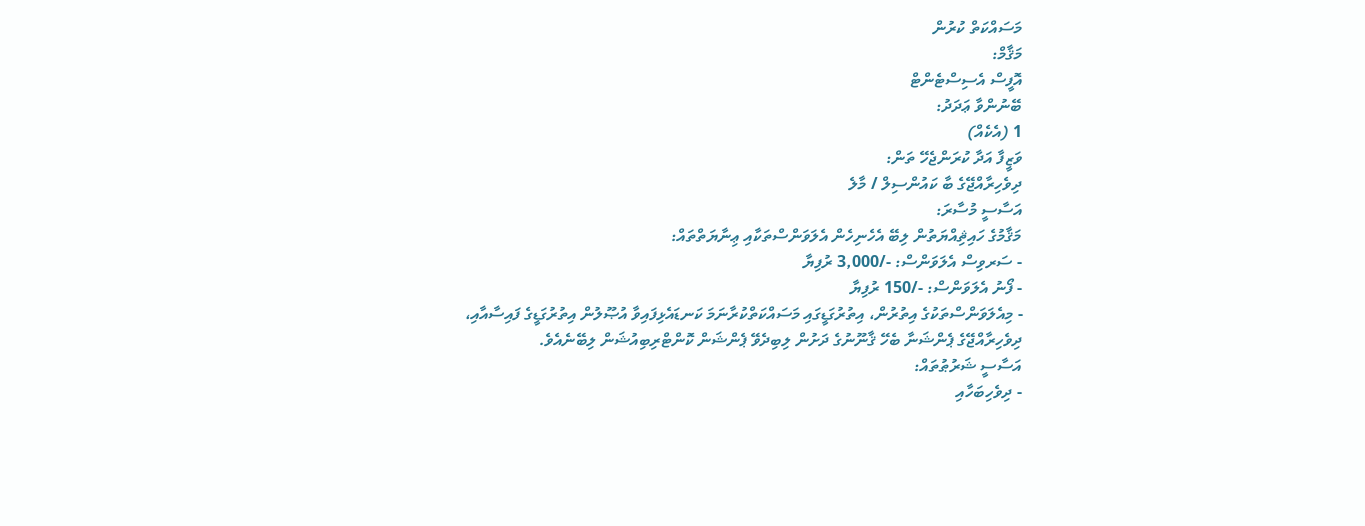މަސައްކަތް ކުރުން
މަޤާމް:
އޮފީސް އެސިސްޓެންޓް
ބޭނުންވާ ޢަދަދު:
1 (އެކެއް)
ވަޒީފާ އަދާ ކުރަންޖެހޭ ތަން:
ދިވެހިރާއްޖޭގެ ބާ ކައުންސިލް / މާލެ
އަސާސީ މުސާރަ:
މަޤާމުގެ ހައިޘިއްޔަތުން ލިބޭ އެހެނިހެން އެލަވަންސްތަކާއި ޢިނާޔަތްތައް:
- ސަރވިސް އެލަވަންސް: -/3,000 ރުފިޔާ
- ފޯނު އެލަވަންސް: -/150 ރުފިޔާ
- މިއެލަވަންސްތަކުގެ އިތުރުން، އިތުރުގަޑީގައި މަސައްކަތްކުރާނަމަ ކަނޑައެޅިފައިވާ އުޞޫލުން އިތުރުގަޑީގެ ފައިސާއާއި، ދިވެހިރާއްޖޭގެ ޕެންޝަނާ ބެހޭ ޤާނޫނުގެ ދަށުން ލިބިދެވޭ ޕެންޝަން ކޮންޓްރިބިއުޝަން ލިބޭނެއެވެ.
އަސާސީ ޝަރުޠުތައް:
- ދިވެހިބަހާއި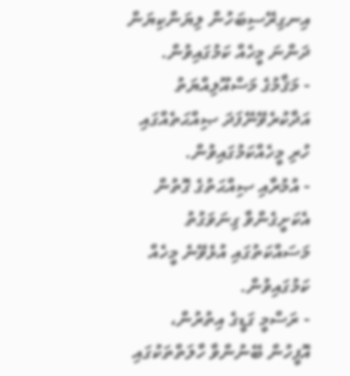އިނގިރޭސިބަހުން ލިޔަންކިޔަން ދަންނަ މީހެއް ކަމުގައިވުން.
- މަޤާމުގެ މަސްއޫލިއްޔަތު އަދާކުރެވޭނޭފަދަ ޞިއްޙަތެއްގައި ހުރި މީހެއްކަމުގައިވުން.
- އުމުރާއި ޞިއްޙަތުގެ ގޮތުން އެކަށީގެންވާ ގިނަވަގުތު މަސައްކަތުގައި އުޅެވޭނެ މީހެއް ކަމުގައިވުން.
- ރަސްމީ ގަޑީގެ އިތުރުން، އޮފީހުން ބޭނުންވާ ހާލަތްތަކުގައި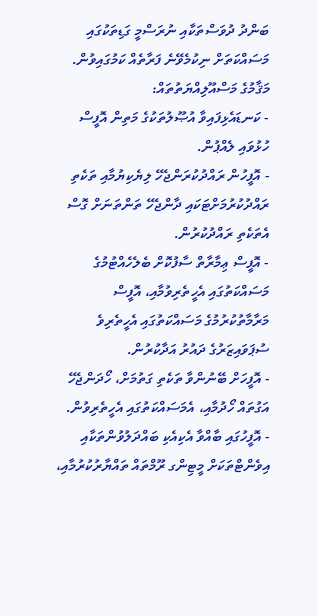ބަންދު ދުވަސްތަކާއި ނުރަސްމީ ގަޑިތަކުގައި މަސައްކަތަށް ނިކުމެވޭނެ ފަރާތެއް ކަމުގައިވުން.
މަޤާމުގެ މަސްއޫލިއްޔަތުތައް:
- ކަނޑައެޅިފައިވާ އުޞޫލުތަކުގެ މަތިން އޮފީސް ހުޅުވައި ލެއްޕުން.
- އޮފީހުން ރައްދުކުރަންޖެހޭ ލިޔެކިޔުމާއި ތަކެތި ރައްދުކުރުމަށްޓަކައި ދާންޖެހޭ ތަންތަނަށް ގޮސް އެތަކެތި ރައްދުކުރުން.
- އޮފީސް ޢިމާރާތް ސާފުކޮށް ބެލެހެއްޓުމުގެ މަސައްކަތުގައި އެހީތެރިވުމާއި، އޮފީސް މަރާމާތުކުރުމުގެ މަސައްކަތުގައި އެހީތެރިވެ ސުޕަވައިޒަރުގެ ދައުރު އަދާކުރުން.
- އޮފީހަށް ބޭނުންވާ ތަކެތި ގަތުމަށް، ހޯދަންޖެހޭ އަގުތައް ހޯދުމާއި، އެމަސައްކަތުގައި އެހީތެރިވުން.
- އޮފީހުގައި ބާއްވާ އެކިއެކި ބައްދަލުވުންތަކާއި އިވެންޓްތަކަށް މީޓިންގ ރޫމްތައް ތައްޔާރުކުރުމާއި،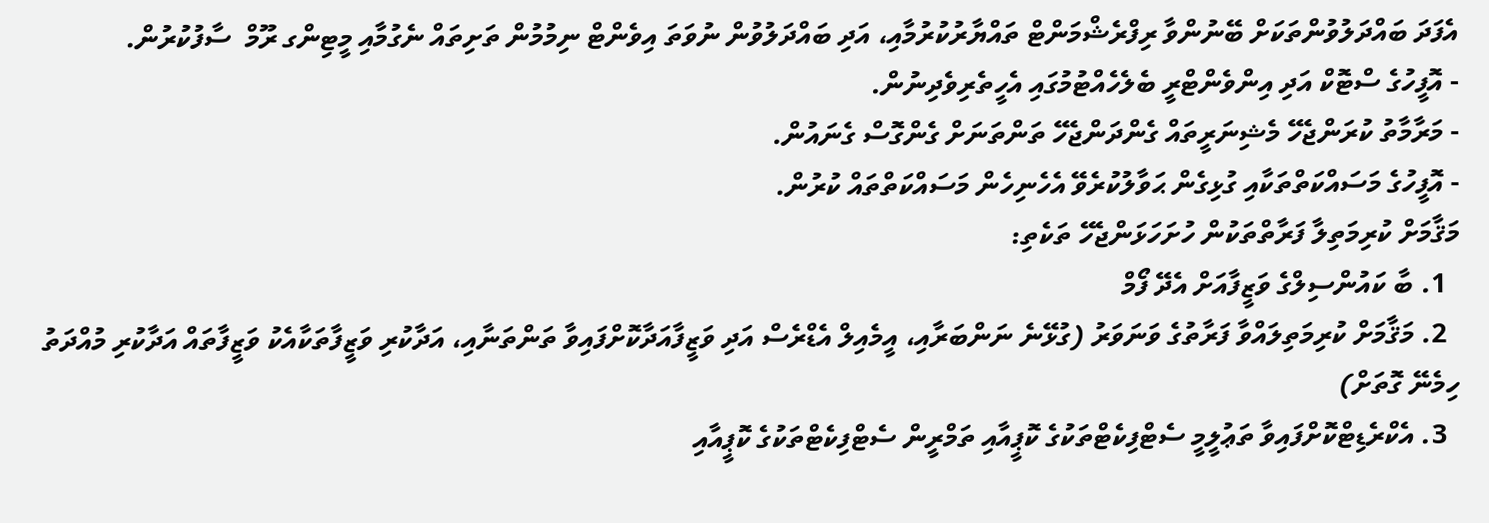އެފަދަ ބައްދަލުވުންތަކަށް ބޭނުންވާ ރިފްރެޝްމަންޓް ތައްޔާރުކުރުމާއި، އަދި ބައްދަލުވުން ނުވަތަ އިވެންޓް ނިމުމުން ތަށިތައް ނެގުމާއި މީޓިންގ ރޫމް  ސާފުކުރުން.
- އޮފީހުގެ ސްޓޮކް އަދި އިންވެންޓްރީ ބެލެހެއްޓުމުގައި އެހީތެރިވެދިނުން.
- މަރާމާތު ކުރަންޖެހޭ މެޝިނަރީތައް ގެންދަންޖެހޭ ތަންތަނަށް ގެންގޮސް ގެނައުން.
- އޮފީހުގެ މަސައްކަތްތަކާއި ގުޅިގެން ޙަވާލުކުރެވޭ އެހެނިހެން މަސައްކަތްތައް ކުރުން.
މަޤާމަށް ކުރިމަތިލާ ފަރާތްތަކުން ހުށަހަޅަންޖެހޭ ތަކެތި:
  1. ބާ ކައުންސިލްގެ ވަޒީފާއަށް އެދޭ ފޯމް
  2. މަޤާމަށް ކުރިމަތިލައްވާ ފަރާތުގެ ވަނަވަރު (ގުޅޭނެ ނަންބަރާއި، އީމެއިލް އެޑްރެސް އަދި ވަޒީފާއަދާކޮށްފައިވާ ތަންތަނާއި، އަދާކުރި ވަޒީފާތަކާއެކު ވަޒީފާތައް އަދާކުރި މުއްދަތު ހިމެނޭ ގޮތަށް)
  3. އެކްރެޑިޓްކޮށްފައިވާ ތަޢުލީމީ ސެޓްފިކެޓްތަކުގެ ކޮޕީއާއި ތަމްރީން ސެޓްފިކެޓްތަކުގެ ކޮޕީއާއި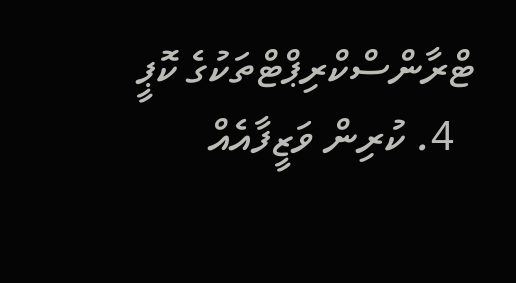ޓްރާންސްކްރިޕްޓްތަކުގެ ކޮޕީ
  4. ކުރިން ވަޒީފާއެއް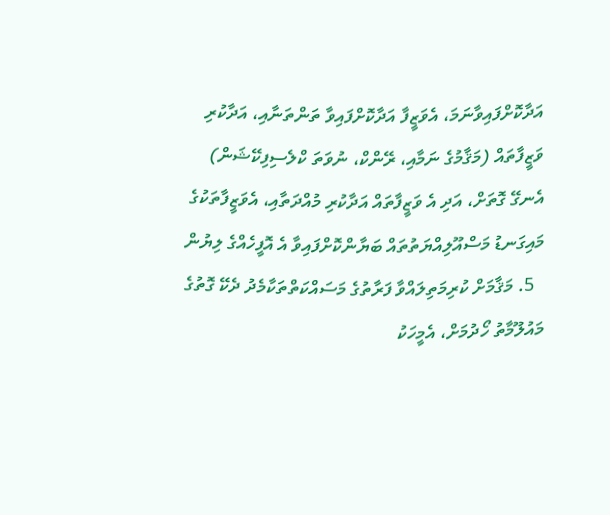އަދާކޮށްފައިވާނަމަ، އެވަޒީފާ އަދާކޮށްފައިވާ ތަންތަނާއި، އަދާކުރި ވަޒީފާތައް (މަޤާމުގެ ނަމާއި، ރޭންކް، ނުވަތަ ކްލެސިފިކޭޝަން) އެނގޭ ގޮތަށް، އަދި އެ ވަޒީފާތައް އަދާކުރި މުއްދަތާއި، އެވަޒީފާތަކުގެ މައިގަނޑު މަސްއޫލިއްޔަތުތައް ބަޔާންކޮށްފައިވާ އެ އޮފީހެއްގެ ލިޔުން
  5. މަޤާމަށް ކުރިމަތިލައްވާ ފަރާތުގެ މަސައްކަތްތަކާމެދު ދެކޭ ގޮތުގެ މައުލޫމާތު ހޯދުމަށް، އެމީހަކު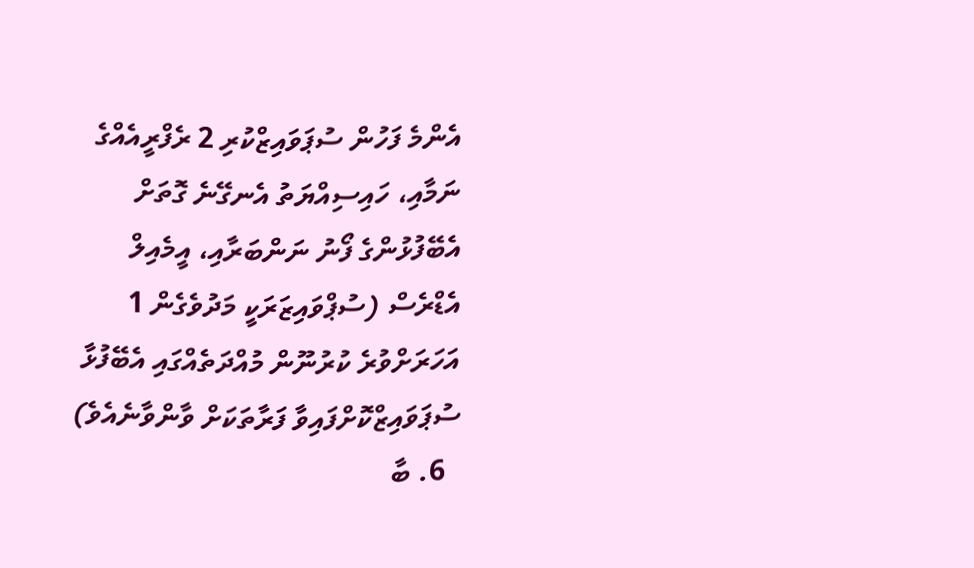އެންމެ ފަހުން ސުޕަވައިޒްކުރި 2 ރެފްރީއެއްގެ ނަމާއި، ހައިސިއްޔަތު އެނގޭނެ ގޮތަށް އެބޭފުޅުންގެ ފޯނު ނަންބަރާއި، އީމެއިލް އެޑްރެސް (ސުޕްވައިޒަރަކީ މަދުވެގެން 1 އަހަރަށްވުރެ ކުރުނޫން މުއްދަތެއްގައި އެބޭފުޅާ ސުޕަވައިޒްކޮށްފައިވާ ފަރާތަކަށް ވާންވާނެއެވެ)
  6. ބާ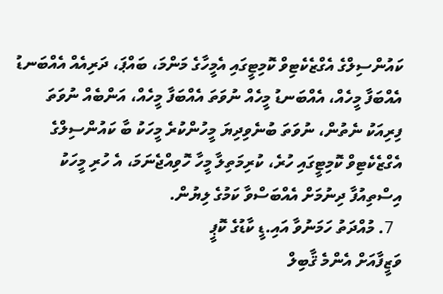ކައުންސިލްގެ އެގްޒެކެޓިވް ކޮމިޓީގައި އެމީހާގެ މަންމަ، ބައްޕަ، ދަރިއެއް އެއްބަނޑު އެއްބަފާ މީހެއް، އެއްބަނޑު މީހެއް ނުވަތަ އެއްބަފާ މީހެއް، އަންބެއް ނުވަތަ ފިރިއަކު ނެތުން، ނުވަތަ ބުނެވިދިޔަ މީހުންކުރެ މީހަކު ބާ ކައުންސިލްގެ އެގްޒެކެޓިވް ކޮމިޓީގައި ހުރެ، ކުރިމަތިލާ މީހާ ހޮވިއްޖެނަމަ، އެ ހުރި މީހަކު އިސްތިއުފާ ދިނުމަށް އެއްބަސްވާ ކަމުގެ ލިޔުން.
  7. މުއްދަތު ހަމަނުވާ އައި.ޑީ ކާޑުގެ ކޮޕީ
ވަޒީފާއަށް އެންމެ ޤާބިލް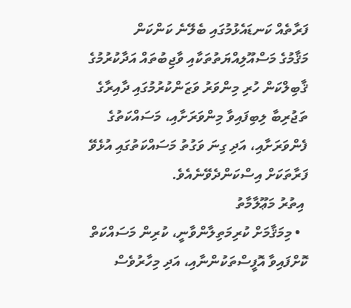ފަރާތެއް ކަނޑައެޅުމުގައި ބެލޭނެ ކަންކަން
މަޤާމުގެ މަސްއޫލިއްޔަތުތަކާއި ވާޖިބުތައް އަދާކުރުމުގެ ޤާބިލްކަން ހުރި މިންވަރު ވަޒަންކުރުމުގައި ދާއިރާގެ ތަޖުރިބާ ލިބިފައިވާ މިންވަރަށާއި، މަސައްކަތުގެ ފެންވަރަށާއި، އަދި ގިނަ ވަގުތު މަސައްކަތުގައި އުޅެވޭ ފަރާތަކަށް އިސްކަންދެވޭނެއެވެ.
 އިތުރު މަޢޫލާމާތު
  • މިމަޤާމަށް ކުރިމަތިލާންވާނީ، ކުރިން މަސައްކަތް ކޮށްފައިވާ އޮފީސްތަކުންނާއި، އަދި މިހާރުވެސް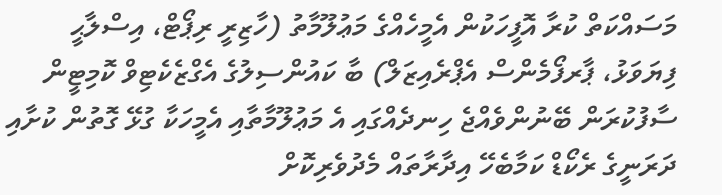މަސައްކަތް ކުރާ އޮފީހަކުން އެމީހެއްގެ މަޢުލޫމާތު (ހާޒިރީ ރިޕޯޓް، އިސްލާޙީ ފިޔަވަޅު، ޕާރފޯމެންސް އެޕްރެއިޒަލް) ބާ ކައުންސިލުގެ އެގްޒެކެޓިވް ކޮމިޓީން ސާފުކުރަން ބޭނުންވެއްޖެ ހިނދެއްގައި އެ މަޢުލޫމާތާއި އެމީހަކާ ގުޅޭ ގޮތުން ކުށާއި ދަރަނީގެ ރެކޯޑް ކަމާބެހޭ އިދާރާތައް މެދުވެރިކޮށް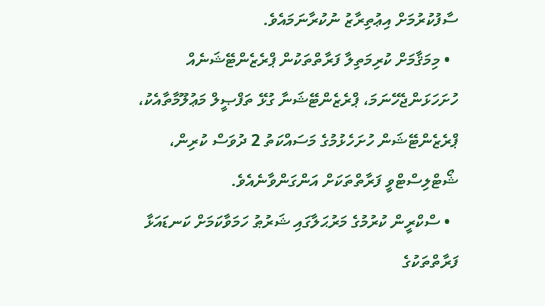ސާފުކުރުމަށް އިޢުތިރާޒު ނުކުރާނަމައެވެ.
  • މިމަޤާމަށް ކުރިމަތިލާ ފަރާތްތަކުން ޕްރެޒެންޓޭޝަނެއް ހުށަހަޅަންޖެހޭނަމަ، ޕްރެޒެންޓޭޝަނާ ގުޅޭ ތަފްޞީލް މަޢުލޫމާތާއެކު، ޕްރެޒެންޓޭޝަން ހުށަހެޅުމުގެ މަސައްކަތު 2 ދުވަސް ކުރިން، ޝޯޓްލިސްޓްވީ ފަރާތްތަކަށް އަންގަންވާނެއެވެ.
  • ސްކްރީން ކުރުމުގެ މަރުޙަލާގައި ޝަރުޠު ހަމަވާކަމަށް ކަނޑައަޅާ ފަރާތްތަކުގެ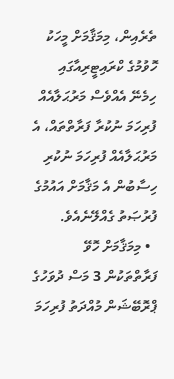ތެރެއިން، މިމަޤާމަށް މީހަކު ހޮވުމުގެ ކްރައިޓީރިއާގައި ހިމެނޭ އެއްވެސް މަރުޙަލާއެއް ފުރިހަމަ ނުކުރާ ފަރާތްތައް، އެ މަރުޙަލާއެއް ފުރިހަމަ ނުކުރި ހިސާބުން އެ މަޤާމަށް އައުމުގެ ފުރުޞަތު ގެއްލޭނެއެވެ.
  • މިމަޤާމަށް ހޮވޭ ފަރާތްތަކުން 3 މަސް ދުވަހުގެ ޕްރޮބޭޝަން މުއްދަތު ފުރިހަމަ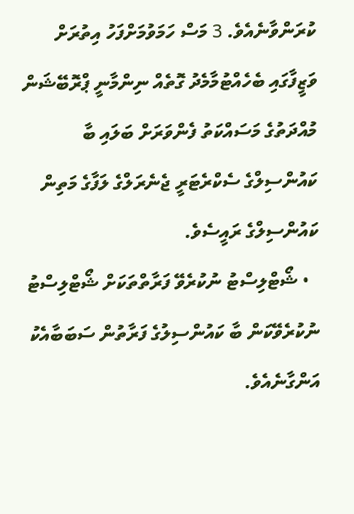ކުރަންވާނެއެވެ. 3 މަސް ހަމަވުމަށްފަހު އިތުރަށް ވަޒީފާގައި ބެހެއްޓުމާމެދު ގޮތެއް ނިންމާނީ ޕްރޮބޭޝަން މުއްދަތުގެ މަސައްކަތު ފެންވަރަށް ބަލައި ބާ ކައުންސިލްގެ ސެކްރެޓަރީ ޖެނެރަލްގެ ލަފާގެ މަތިން ކައުންސިލްގެ ރައީސެވެ.
  • ޝޯޓްލިސްޓު ނުކުރެވޭ ފަރާތްތަކަށް ޝޯޓްލިސްޓު ނުކުރެވޭކަން ބާ ކައުންސިލުގެ ފަރާތުން ސަބަބާއެކު އަންގާނެއެވެ.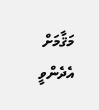މަޤާމަށް އެދެންވީ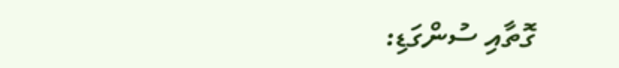ގޮތާއި ސުންގަޑި: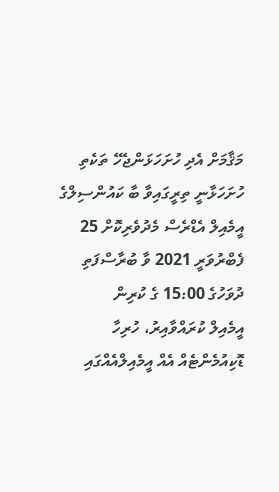މަޤާމަށް އެދި ހުށަހަޅަންޖެހޭ ތަކެތި ހުށަހަޅާނީ ތިރީގައިވާ ބާ ކައުންސިލްގެ އީމެއިލް އެޑްރެސް މެދުވެރިކޮށް 25 ފެބްރުވަރީ 2021 ވާ ބުރާސްފަތި ދުވަހުގެ 15:00 ގެ ކުރިން
އީމެއިލް ކުރައްވާއިރު، ހުރިހާ ޑޮކިއުމެންޓެއް އެއް އީމެއިލްއެއްގައި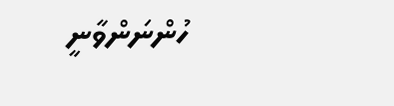ހުންނަންވާނީ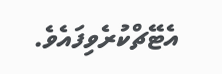އެޓޭޗްކުރެވިފައެވެ.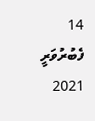14 ފެބުރުވަރީ 2021